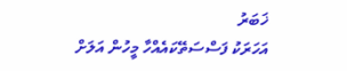ޚަބަރު
އަހަރަކު ފަސްސަތޭކައެއްހާ މީހުން އަލަށް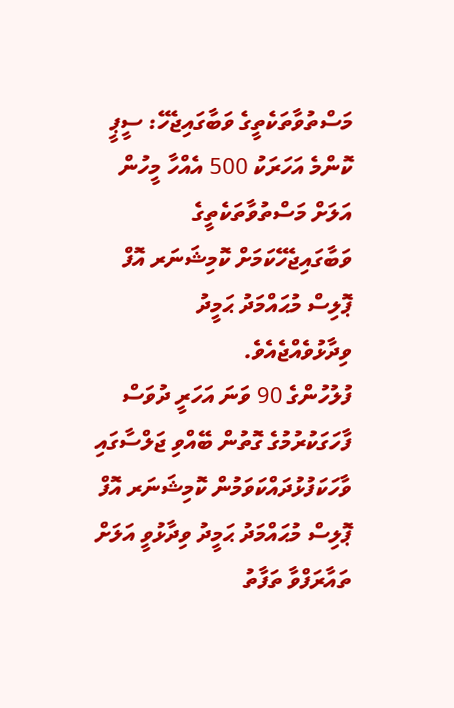މަސްތުވާތަކެތީގެ ވަބާގައިޖެހޭ: ސީޕީ
ކޮންމެ އަހަރަކު 500 އެއްހާ މީހުން އަލަށް މަސްތުވާތަކެތީގެ ވަބާގައިޖެހޭކަމަށް ކޮމިޝަނަރ އޮފް ޕޮލިސް މުޙައްމަދު ޙަމީދު ވިދާޅުވެއްޖެއެވެ.
ފުލުހުންގެ 90 ވަނަ އަހަރީ ދުވަސް ފާހަގަކުރުމުގެ ގޮތުން ބޭއްވި ޖަލްސާގައި ވާހަކަފުޅުދައްކަވަމުން ކޮމިޝަނަރ އޮފް ޕޮލިސް މުޙައްމަދު ޙަމީދު ވިދާޅުވީ އަލަށް ތައާރަފްވާ ތަފާތު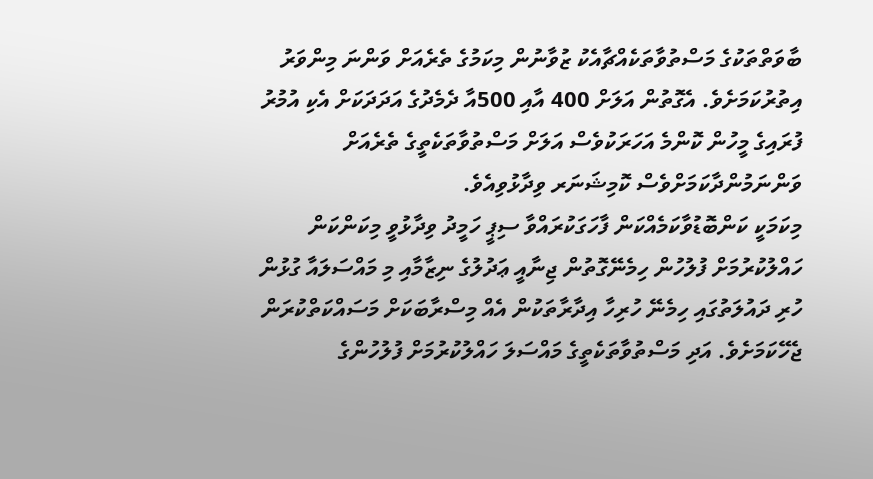ބާވަތްތަކުގެ މަސްތުވާތަކެއްޗާއެކު ޒުވާނުން މިކަމުގެ ތެރެއަށް ވަންނަ މިންވަރު އިތުރުކަމަށެވެ. އެގޮތުން އަލަށް 400 އާއި 500އާ ދެމެދުގެ އަދަދަކަށް އެކި އުމުރު ފުރައިގެ މީހުން ކޮންމެ އަހަރަކުވެސް އަލަށް މަސްތުވާތަކެތީގެ ތެރެއަށް ވަންނަމުންދާކަމަށްވެސް ކޮމިޝަނަރ ވިދާޅުވިއެވެ.
މިކަމަކީ ކަންބޮޑުވާކަމެއްކަން ފާހަގަކުރައްވާ ސިޕީ ހަމީދު ވިދާޅުވީ މިކަންކަން ހައްލުކުރުމަށް ފުލުހުން ހިމެނޭގޮތުން ޖިނާއީ ޢަދުލުގެ ނިޒާމާއި މި މައްސަލައާ ގުޅުން ހުރި ދައުލަތުގައި ހިމެނޭ ހުރިހާ އިދާރާތަކުން އެއް މިސްރާބަކަށް މަސައްކަތްކުރަން ޖެހޭކަމަށެވެ. އަދި މަސްތުވާތަކެތީގެ މައްސަލަ ހައްލުކުރުމަށް ފުލުހުންގެ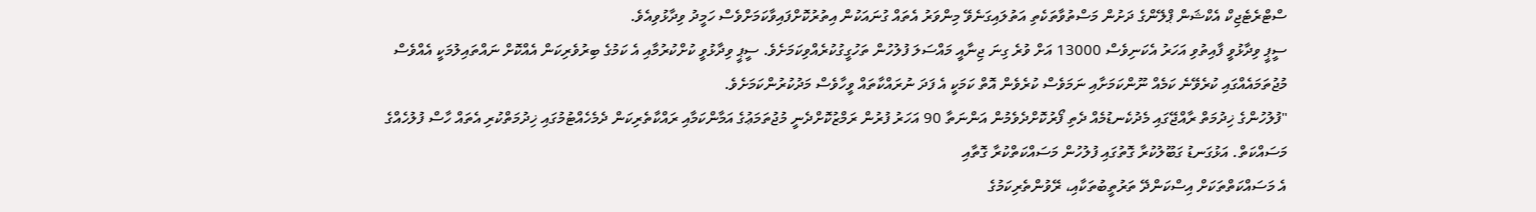ސްޓްރެޓެޖިކް އެކްޝަން ޕްލޭންގެ ދަށުން މަސްތުވާތަކެތި އަތުލައިގަނެވޭ މިންވަރު އެތައް ގުނައަކުން އިތުރުކޮށްފައިވާކަމަށްވެސް ހަމީދު ވިދާޅުވިއެވެ.
ސީޕީ ވިދާޅުވީ ފާއިތުވި އަހަރު އެކަނިވެސް 13000 އަށް ވުރެ ގިނަ ޖިނާއީ މައްސަލަ ފުލުހުން ތަހުގީގުކުރެއްވިކަމަށެވެ. ސީޕީ ވިދާޅުވީ ކުށްކުރުމާއި އެ ކަމުގެ ބިރުވެރިކަން އެއްކޮށް ނައްތައިލުމަކީ އެއްވެސް މުޖުތަމައެއްގައި ކުރެވޭނެ ކަމެއް ނޫންކަމަށާއި ނަމަވެސް ކުރެވެން އޮތް ކަމަކީ އެ ފަދަ ނުރައްކާތައް ވީހާވެސް މަދުކުރުންކަމަށެވެ.
"ފުލުހުންގެ ޚިދުމަތް ރާއްޖޭގައި މެދުކެނޑުމެއް ދެތި ފޯރުކޮށްދެވެމުން އަންނަތާ 90 އަހަރު ފުރުން ރަމްޒުކޮށްދެނީ މުޖުތަމަޢުގެ އަމާންކަމާއި ރައްކާތެރިކަން ދެމެހެއްޓުމުގައި ޚިދުމަތްކުރި އެތައް ހާސް ފުލުހެއްގެ މަސައްކަތް. އަޅުގަނޑު ގަބޫލުކުރާ ގޮތުގައި ފުލުހުން މަސައްކަތްކުރާ ގޮތާއި
އެ މަސައްކަތްތަކަށް އިސްކަންދޭ ތަރުތީބުތަކާއި، ރޭވުންތެރިކަމުގެ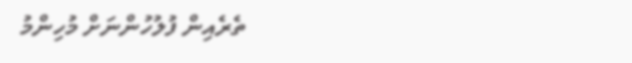ތެރެއިން ފުލުހުންނަށް މުހިންމު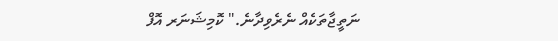ނަތީޖާތަކެއް ނެރެވިދާނެ." ކޮމިޝަނަރ އޮފް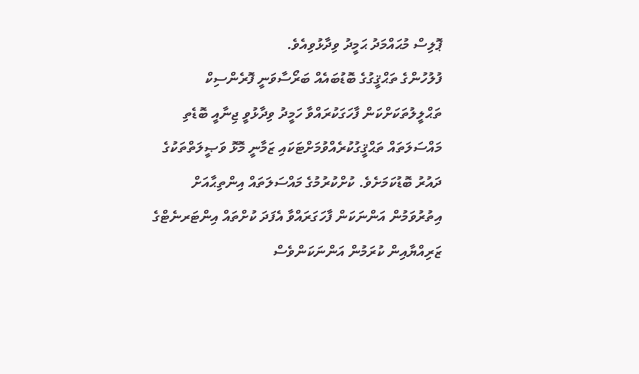ޕޮލިސް މުޙައްމަދު ޙަމީދު ވިދާޅުވިއެވެ.
ފުލުހުންގެ ތަޙްޤީގުގެ ބޮޑުބައެއް ބަރޯސާވަނީ ފޮރެންސިކް ތަޙްލީލުތަކަށްކަން ފާހަގަކުރައްވާ ހަމީދު ވިދާޅުވީ ޖިނާއީ ބޮޑެތި މައްސަލަތައް ތަޙްޤީގުކުރެއްވުމަށްޓަކައި ޒަމާނީ މޮޅޮ ވަޞީލަތްތަކުގެ ދައުރު ބޮޑުކަމަށެވެ. ކުށްކުރުމުގެ މައްސަލަތައް އިންތިޙާއަށް އިތުރުވަމުން އަންނަކަން ފާހަގަރައްވާ އެފަދަ ކުށްތައް އިންޓަރނެޓްގެ ޒަރިއްޔާއިން ކުރަމުން އަންނަކަންވެސް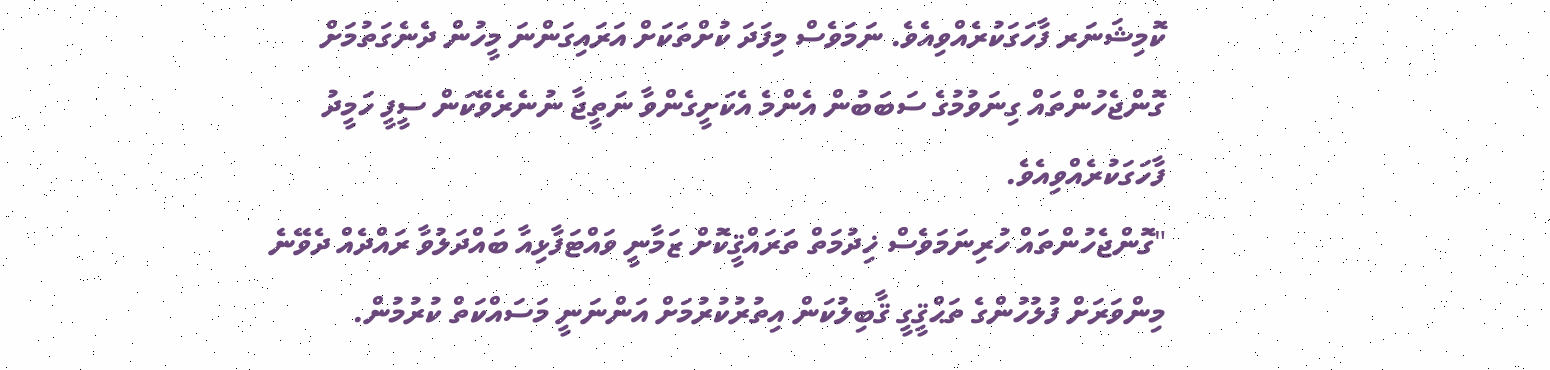ކޮމިޝަނަރ ފާހަގަކުރެއްވިއެވެ. ނަމަވެސް މިފަދަ ކުށްތަކަށް އަރައިގަންނަ މީހުން ދެނެގަތުމަށް ގޮންޖެހުންތައް ގިނަވުމުގެ ސަބަބުން އެންމެ އެކަށީގެންވާ ނަތީޖާ ނުނެރެވޭކަން ސީފީ ހަމީދު ފާހަގަކުރެއްވިއެވެ.
"ގޮންޖެހުންތައް ހުރިނަމަވެސް ޚިދުމަތް ތަރައްޤީކޮށް ޒަމާނީ ވައްޓަފާޅިއާ ބައްދަލުވާ ރައްދެއް ދެވޭނެ މިންވަރަށް ފުލުހުންގެ ތަޙްޤީގީ ޤާބިލުކަން އިތުރުކުރުމަށް އަންނަނީ މަސައްކަތް ކުރުމުން.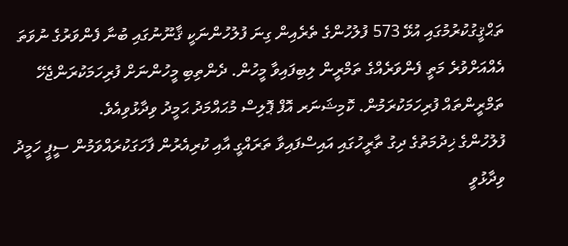ތަޙްޤީގުކުރުމުގައި އުޅޭ 573 ފުލުހުންގެ ތެރެއިން ގިނަ ފުލުހުންނަކީ ޤާނޫނުގައި ބުނާ ފެންވަރުގެ ނުވަތަ އެއްއަށްވުރެ މަތީ ފެންވަރެއްގެ ތަމްރީން ލިބިފައިވާ މީހުން. ދެންތިބި މީހުންނަށް ފުރިހަމަކުރަންޖެހޭ ތަމްރީންތައް ފުރިހަމަކުރަމުން. ކޮމިޝަނަރ އޮފް ޕޮލިސް މުޙައްމަދު ޙަމީދު ވިދާޅުވިއެވެ.
ފުލުހުންގެ ޚިދުމަތުގެ ދިގު ތާރީހުގައި އައިސްފައިވާ ތަރައްގީ އާއި ކުރިއެރުން ފާހަގަކުރައްވަމުން ސީޕީ ހަމީދު ވިދާޅުވީ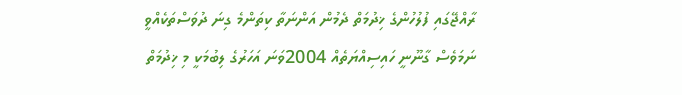ރާއްޖޭގައި ފުލުހުންގެ ޚިދުމަތް ދެމުން އަންނަތާ ކިތަންމެ ގިނަ ދުވަސްތަކެއްވީ ނަމަވެސް ގާނޫނީ ހައިސިއްޔަތެއް 2004ވަނަ އަހަރުގެ ލިބުމަކީ މި ޚިދުމަތް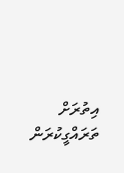އިތުރަށް ތަރައްގީކުރަން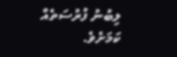ލިބުނު ފުރުސަތެއް ކަމަށެވެ.